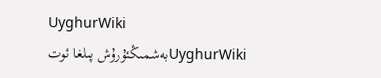UyghurWiki
UyghurWikiبەشمىڭئۇرۇش پىلغا ئوت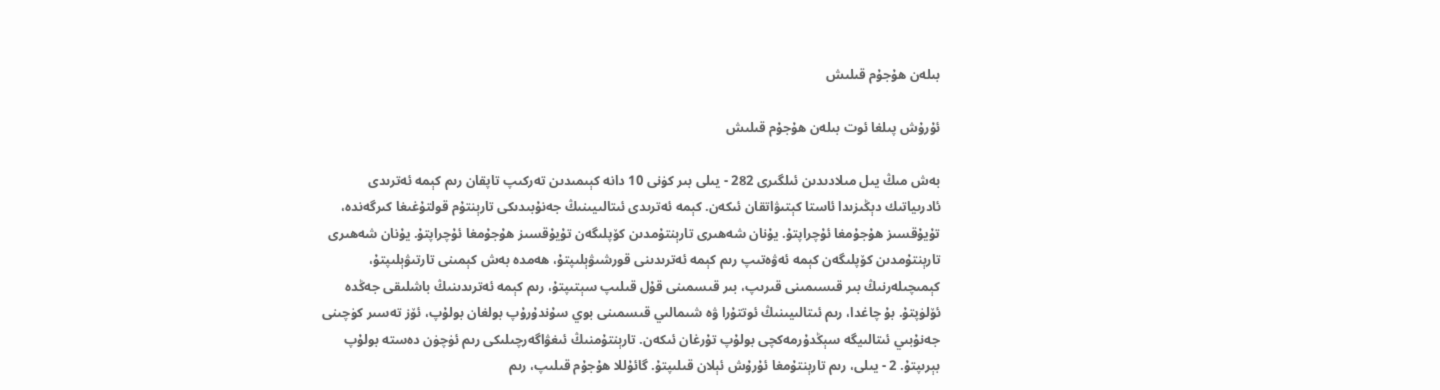بىلەن ھۇجۇم قىلىش

ئۇرۇش پىلغا ئوت بىلەن ھۇجۇم قىلىش

بەش مىڭ يىل مىلادىدىن ئىلگىرى 282 - يىلى بىر كۈنى 10 دانە كېىمىدىن تەركىپ تاپقان رىم كېمە ئەترىدى ئادرىياتىك دېڭىزىدا ئاستا كېتىۋاتقان ئىكەن. كېمە ئەترىدى ئىتالىيىنىڭ جەنۇبىدىكى تارېنتۇم قولتۇغىغا كىرگەندە، تۇيۇقسىز ھۇجۇمغا ئۇچراپتۇ. يۇنان شەھىرى تارېنتۇمدىن كۆپلىگەن تۇيۇقسىز ھۇجۇمغا ئۇچراپتۇ. يۇنان شەھىرى تارېنتۇمدىن كۆپلىگەن كېمە ئەۋەتىپ رىم كېمە ئەترىدىنى قورشىۋېلىپتۇ، ھەمدە بەش كېمىنى تارتىۋېلىپتۇ، كېمىچىلەرنىڭ بىر قىسىمىنى قىرىپ، بىر قىسمىنى قۇل قىلىپ سېتىپتۇ، رىم كېمە ئەترىدىنىڭ باشلىقى جەڭدە ئۆلۈپتۇ. بۇ چاغدا، رىم ئىتالىيىنىڭ ئوتتۇرا ۋە شىمالىي قىسمىنى بوي سۇندۇرۇپ بولغان بولۇپ، ئۆز تەسىر كۈچىنى جەنۇبىي ئىتالىيگە سېڭدۇرمەكچى بولۇپ تۇرغان ئىكەن. تارېنتۇمنىڭ ئىغۋاگەرچىلىكى رىم ئۈچۈن دەستە بولۇپ بېرىپتۇ. 2 - يىلى، رىم تارېنتۇمغا ئۇرۇش ئېلان قىلىپتۇ. گائۇللا ھۇجۇم قىلىپ، رىم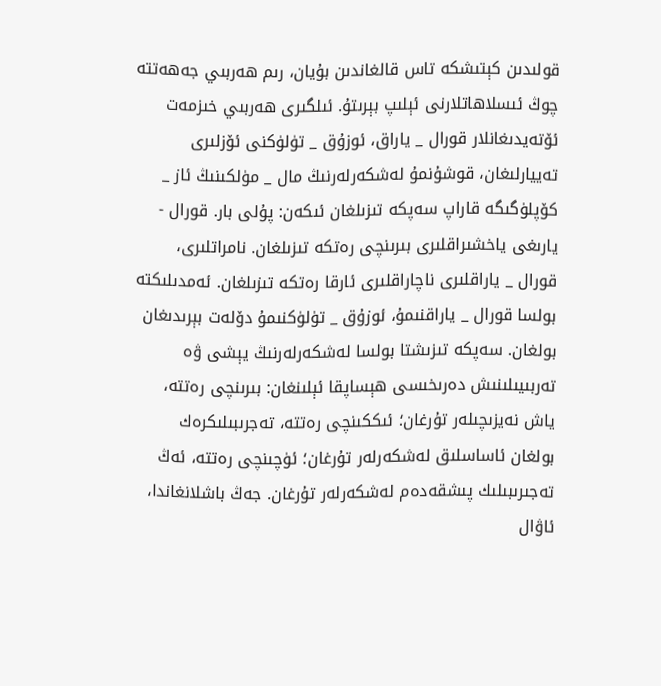قولىدىن كېتىشكە تاس قالغاندىن بۇيان، رىم ھەربىي جەھەتتە چوڭ ئىسلاھاتلارنى ئېلىپ بېرىتۇ. ئىلگىرى ھەربىي خىزمەت ئۆتەيدىغانلار قورال _ ياراق، ئوزۇق _ تۈلۈكنى ئۆزلىرى تەييارلىغان، قوشۇنمۇ لەشكەرلەرنىڭ مال _ مۈلكىنىڭ ئاز _ كۆپلۈگىگە قاراپ سەپكە تىزىلغان ئىكەن: پۇلى بار. قورال - يارىغى ياخشىراقلىرى بىرىنچى رەتكە تىزىلغان. نامراتلىرى، قورال _ ياراقلىرى ناچاراقلىرى ئارقا رەتكە تىزىلغان. ئەمدىلىكتە بولسا قورال _ ياراقنىمۇ، ئوزۇق _ تۈلۈكنىمۇ دۆلەت بېرىدىغان بولغان. سەپكە تىزىشتا بولسا لەشكەرلەرنىڭ يېشى ۋە تەربىيىلىنىش دەرىخىسى ھېساپقا ئېلىنغان: بىرىنچى رەتتە، ياش نەيزىچىلەر تۇرغان؛ ئىككىنچى رەتتە، تەجرىبىلىكرەك بولغان ئاساسلىق لەشكەرلەر تۇرغان؛ ئۈچىنچى رەتتە، ئەڭ تەجىرىبىلىك پىشقەدەم لەشكەرلەر تۇرغان. جەڭ باشلانغاندا، ئاۋال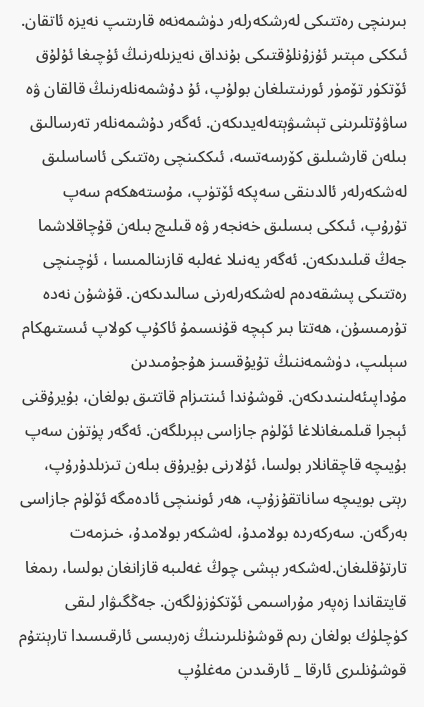بىرىنچى رەتتىكى لەرشكەرلەر دۈشمەنەە قارىتىپ نەيزە ئاتقان. ئىككى مېتىر ئۇزۇنلۇقتىكى بۇنداق نەيزىلەرنىڭ ئۇچىغا ئۇلۇق ئۆتكۈر تۆمۈر ئورنىتىلغان بولۇپ، ئۇ دۇشمەنلەرنىڭ قالقان ۋە ساۋۇتلىرىنى تېشىۋېتەلەيدىكەن. ئەگەر دۇشمەنلەر تەرسالىق بىلەن قارشىلىق كۆرسەتسە، ئىككىنچى رەتتىكى ئاساسلىق لەشكەرلەر ئالدىنقى سەپكە ئۆتۈپ، مۇستەھكەم سەپ تۇرۇپ، ئىككى بىسلىق خەنجەر ۋە قىلىچ بىلەن قۇچاقلاشما جەڭ قىلىدىكەن. ئەگەر يەنىلا غەلبە قازىنالمىسا ، ئۈچىنچى رەتتىكى پىشقەدەم لەشكەرلەرنى سالىدىكەن. قۇشۇن نەدە تۇرمىسۇن، ھەتتا بىر كېچە قۇنسىمۇ ئاكۇپ كولاپ ئىستىھكام سېلىپ، دۈشمەننىڭ تۇيۇقسىز ھۇجۇمىدىن مۇداپىئەلىنىدىكەن. قوشۇندا ئىنتىزام قاتتىق بولغان، بۇيرۇقنى ئېجرا قىلمىغانلاغا ئۆلۈم جازاسى بېرىلگەن. ئەگەر پۈتۈن سەپ بۇيىچە قاچقانلار بولسا، ئۇلارنى بۇيرۇق بىلەن تىزىلدۇرۇپ، رېتى بويىچە ساناتقۇزۇپ، ھەر ئونىنچى ئادەمگە ئۆلۈم جازاسى بەرگەن. سەركەردە بولامدۇ، لەشكەر بولامدۇ، خىزمەت تارتۇقلىغان.لەشكەر بېشى چوڭ غەلىبە قازانغان بولسا، رىمغا قايتقاندا زەپەر مۇراسىمى ئۆتكۈزۈلگەن. جەڭگىۋار لىقى كۈچلۈك بولغان رىم قوشۇنلىرىنىڭ زەربىسى ئارقىسىدا تارېنتۇم قوشۇنلىرى ئارقا _ ئارقىدىن مەغلۇپ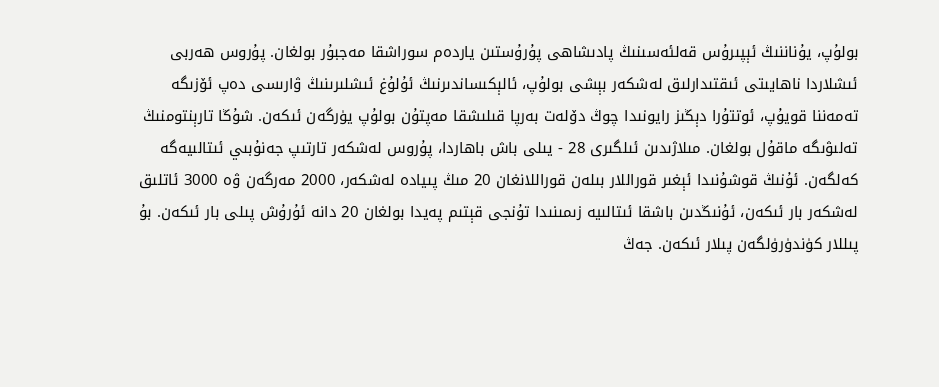بولۇپ، يۇناننىڭ ئېپىرۇس قەلئەسىنىڭ پادىشاھى پۇرۇستىن ياردەم سوراشقا مەجبۇر بولغان. پۇروس ھەربى ئىشلاردا ناھايىتى ئىقتىدارلىق لەشكەر بېشى بولۇپ، ئالېكىساندىرنىڭ ئۇلۇغ ئىشلىرىنىڭ ۋارىسى دەپ ئۆزىگە تەمەننا قويۇپ، ئوتتۇرا دېڭىز رايونىدا چوڭ دۆلەت بەرپا قىلىشقا مەپتۇن بولۇپ يۈرگەن ئىكەن. شۇڭا تارېنتومنىڭ تەلىۋىگە ماقۇل بولغان. مىلاژىدىن ئىلگىرى 28 - يىلى باش باھاردا، پۇروس لەشكەر تارتىپ جەنۇبىي ئىتالىيەگە كەلگەن. ئۇنىڭ قوشۇنىدا ئېغىر قوراللار بىلەن قوراللانغان 20 مىڭ پىيادە لەشكەر، 2000 مەرگەن ۋە 3000 ئاتلىق لەشكەر بار ئىكەن، ئۇنىڭدىن باشقا ئىتالىيە زىمىنىدا تۇنجى قېتىم پەيدا بولغان 20 دانە ئۇرۇش پىلى بار ئىكەن. بۇ پىللار كۈندۈرۈلگەن پىلار ئىكەن. جەڭ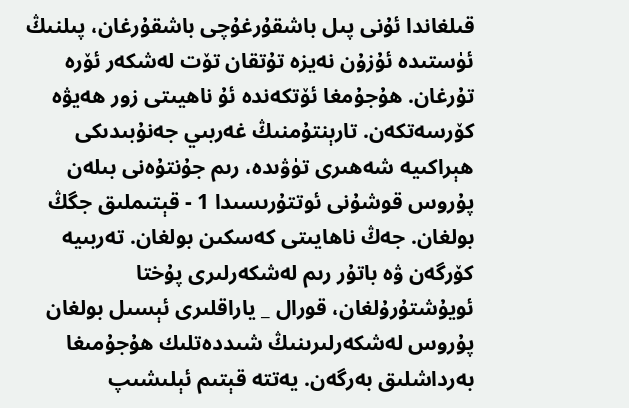قىلغاندا ئۇنى پىل باشقۇرغۇچى باشقۇرغان، پىلنىڭ ئۈستىدە ئۇزۇن نەيزە تۇتقان تۆت لەشكەر ئۆرە تۇرغان. ھۇجۇمغا ئۆتكەندە ئۇ ناھيىتى زور ھەيۋە كۆرسەتكەن. تارېنتۇمنىڭ غەربىي جەنۇبىدىكى ھېراكىيە شەھىرى تۈۋىدە، رىم جۇنتۇەنى بىلەن پۇروس قوشۇنى ئوتتۇرىسىدا 1 - قېتىملىق جگڭ بولغان. جەڭ ناھايىتى كەسكىن بولغان. تەربىيە كۆرگەن ۋە باتۇر رىم لەشكەرلىرى پۇختا ئويۇشتۇرۇلغان، قورال _ ياراقلىرى ئېسىل بولغان پۇروس لەشكەرلىرىنىڭ شىددەتلىك ھۇجۇمىغا بەرداشلىق بەرگەن. يەتتە قېتىم ئېلىشىپ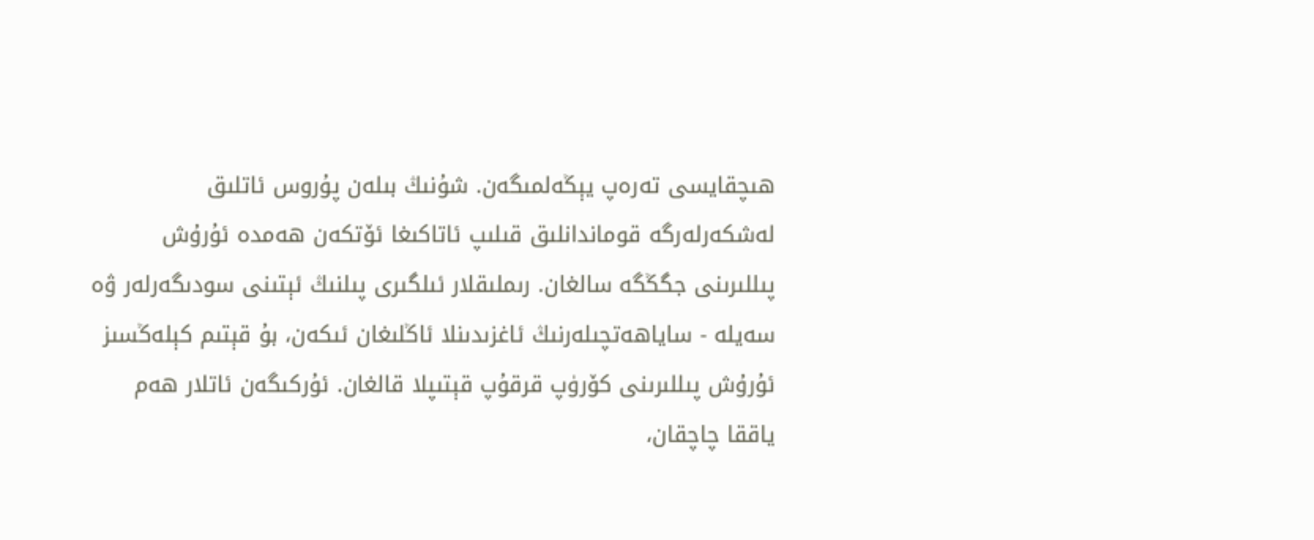ھىچقايسى تەرەپ يېڭەلمىگەن. شۇنىڭ بىلەن پۇروس ئاتلىق لەشكەرلەرگە قوماندانلىق قىلىپ ئاتاكىغا ئۆتكەن ھەمدە ئۇرۇش پىللىرىنى جگڭگە سالغان. رىملىقلار ئىلگىرى پىلنىڭ ئېتىنى سودىگەرلەر ۋە سەيلە - ساياھەتچىلەرنىڭ ئاغزىدىنلا ئاڭلىغان ئىكەن، بۇ قېتىم كېلەڭسىز ئۇرۇش پىللىرىنى كۆرۈپ قرقۇپ قېتىپلا قالغان. ئۇركىگەن ئاتلار ھەم ياققا چاچقان،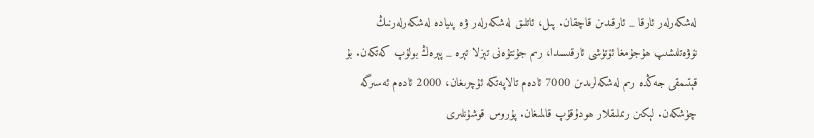لەشكەرلەر ئارقا _ ئارقىدىن قاچقان. پىل، ئاتلىق لەشكەرلەر ۋە پىيادە لەشكەرلەرنىڭ نۆۋەتلىشىپ ھۇجۇمغا ئۆتۈشى ئارقىسىدا، رىم جۇنتۇەنى تېزلا تېرە _ پېرەڭ بولۇپ كەتكەن. بۇ قېتىمقى جەڭدە رىم لەشكەلرىدىن 7000 ئادەم تالاپەتكە ئۇچرىغان، 2000 ئادەم ئەسىرگە چۈشكەن. لېكىن رىملىقلار ھودۇقۇپ قالمىغان. پۇروس قوشۇنلىرى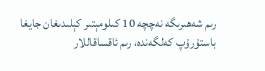رىم شەھىرىگە نەچچە 10 كىلومېتىر كېلىدىغان جايغا باستۇرۇپ كەلگەندە، رىم ئاقساقاللار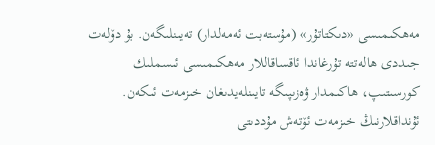مەھكىمىسى «دىكتاتۇر» (مۇستەبت ئەمەلدار) تەيىنلىگەن. بۇ دۆلەت جىددى ھالەتتە تۇرغاندا ئاقساقاللار مەھكىمىسى ئىسملىك كورسىتىپ، ھاكىمدار ۋەزىپىگە تايىنلەيدىغان خىزمەت ئىكەن. ئۇنداقلارنىڭ خىزمەت ئۆتەش مۇددىتى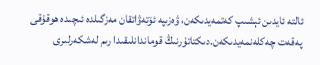ئالتە ئايدىن ئېشىپ كەتمەيدىكەن، ۋەزىپە ئۆتەۋاتقان مەزگىلدە ئىچىدە ھوقۇقى پەقەت چەكلەنمەيدىكەن.دىكتاتۇرنىڭ قوماندانلىقىدا رىم لەشكەرلىرى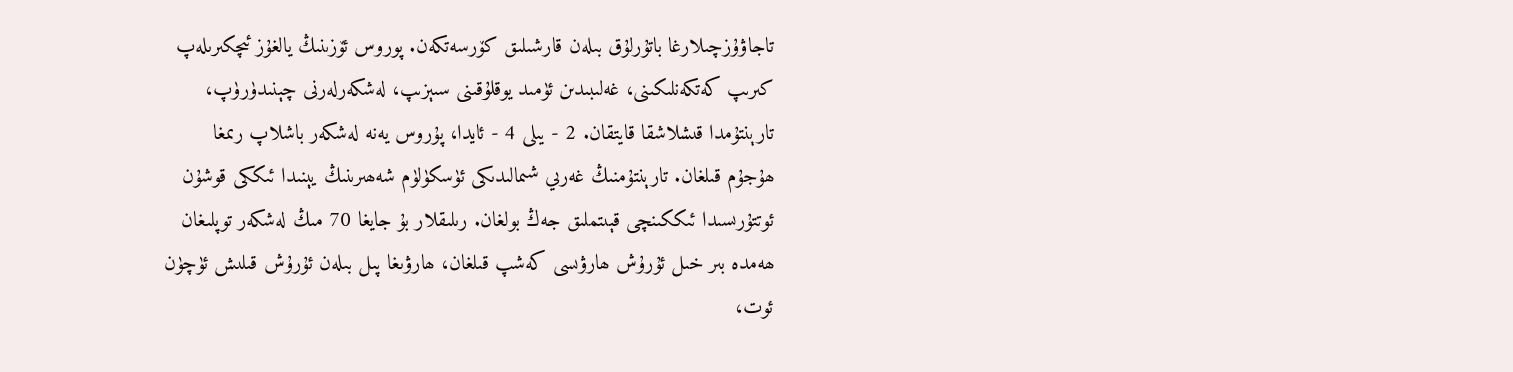تاجاۋۇزچىلارغا باتۇرلۇق بىلەن قارشىلىق كۆرسەتكەن. پوروس ئۆزىنىڭ يالغۇز ئىچكىرىلەپ كىرىپ كەتكەنلىكىنى، غەلىبىدىن ئۈمىد يوقلۇقىنى سىېزىپ، لەشكەرلەرنى چېنىدۈرۈپ، تارېنتۇمدا قىشلاشقا قايتقان. 2 - يىلى 4 - ئايدا، پۇروس يەنە لەشكەر باشلاپ رىمغا ھۇجۇم قىلغان. تارېنتۇمنىڭ غەرىي شىمالىدىكى ئۈسكۈلۈم شەھىرىنىڭ يېنىدا ئىككى قوشۇن ئوتتۇرىسىدا ئىككىنچى قېىتملىق جەڭ بولغان. رىلىقلار بۇ جايغا 70 مىڭ لەشكەر توپلىغان ھەمدە بىر خىل ئۇرۇش ھارۋىسى كەشپ قىلغان، ھارۋىغا پىل بىلەن ئۇرۇش قىلىش ئۈچۈن ئوت،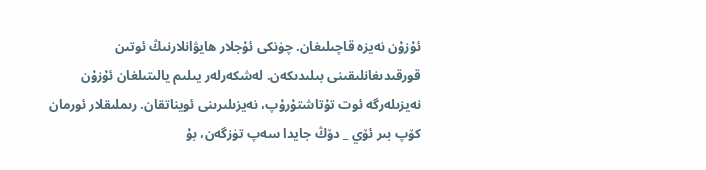ئۇزۇن نەيزە قاچىلىغان. چۈنكى ئۇجلار ھايۋانلارنىڭ ئوتىن قورقىدىغانلىقىنى بىلىدىكەن. لەشكەرلەر يىلىم يالىتىلغان ئۇزۇن نەيزىلەرگە ئوت تۇتاشتۇرۇپ، نەيزىلىرىنى ئويناتقان. رىملىقلار ئورمان كۆپ بىر ئۆي _ دۆڭ جايدا سەپ تۈزگەن، بۇ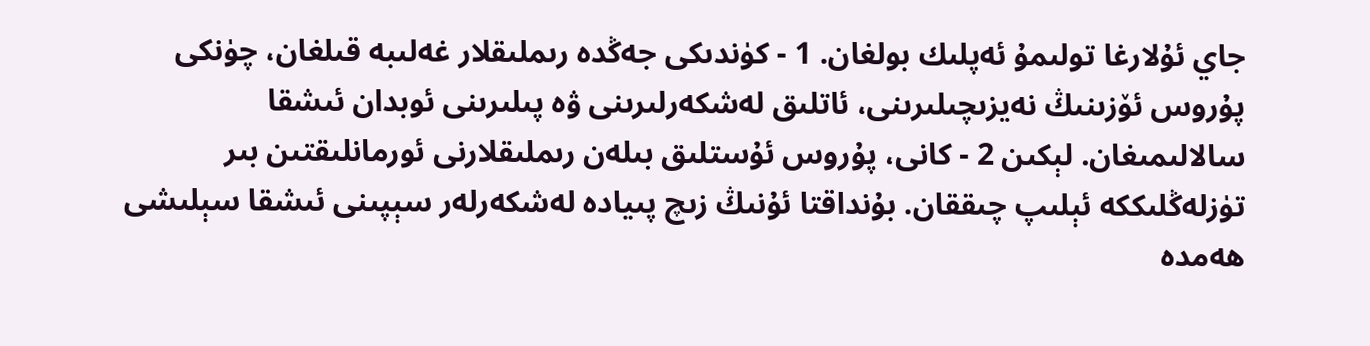جاي ئۇلارغا تولىمۇ ئەپلىك بولغان. 1 - كۈندىكى جەڭدە رىملىقلار غەلىبە قىلغان، چۈنكى پۇروس ئۆزىنىڭ نەيزىچىلىرىنى، ئاتلىق لەشكەرلىرىنى ۋە پىلىرىنى ئوبدان ئىشقا سالالىمىغان. لېكىن 2 - كانى، پۇروس ئۇستلىق بىلەن رىملىقلارنى ئورمانلىقتىن بىر تۈزلەڭلىككە ئېلىپ چىققان. بۇنداقتا ئۇنىڭ زىچ پىيادە لەشكەرلەر سېپىنى ئىشقا سېلىشى ھەمدە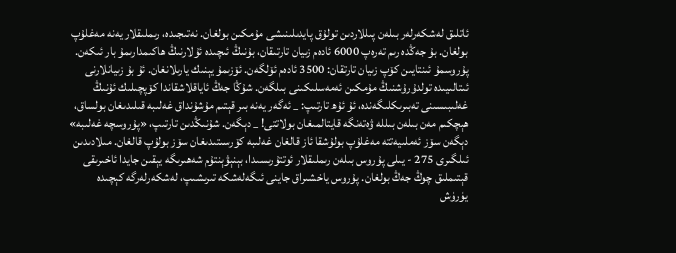ئاتلىق لەشكەرلەر بىلەن پىللاردىن تولۇق پايدىلىنىشى مۇمكىن بولغان. نەتىجىدە، رىملىقلار يەنە مەغلۇپ بولغان. بۇ جەڭدە رىم تەرەپ 6000 ئادەم زىيان تارتىقان، بۇنىڭ ئىچىدە ئۇلارنىڭ ھاكىمدارىمۇ بار ئىكەن. پۇروسمۇ ئىنتايىن كۆپ زىيان تارتقان: 3500 ئادەم ئۆلگەن. ئۆزىمۇ يېنىك يارىلانغان. ئۇ بۇ زىيانلارنى ئىتالىيىدە تولدۇرۇشنىڭ مۇمكىن ئەمەسلىكىنى بىلگەن. شۇڭا جەڭ ئاياقلاشقاندا كۆپچىلىك ئۇنىڭ غەلىبىسىنى تەبىرىكلىگەندە، ئۇ ئۇھ تارتىپ: _ ئەگەر يەنە بىر قېتىم مۇشۇنداق غەلىبە قىلىدىغان بولساق، ھېچكىم مەن بىلەن بىللە ۋەتەنگە قايتالمىغان بولاتتى! _ دېگەن. شۇنىڭدىن تارتىپ، «پۇروسچە غەلىبە» دېگەن سۆز ئەملىيەتتە مەغلۇپ بولۇشقا ئاز قالغان غەلىبە كۆرسىتىدىغان سۆز بولۇپ قالغان. مىلادىدىن ئىلگىرى 275 - يىلى پۇروس بىلەن رىملىقلار ئوتتۇرىسىدا، بېنېۋېنتۇم شەھىرىگە يېقىن جايدا ئاخىرىقى قېتىملىق چوڭ جەڭ بولغان. پۇروس ياخشىراق جاينى ئىگەلەشكە تىرىشىپ، لەشكەرلەرگە كېچىدە يۈرۈش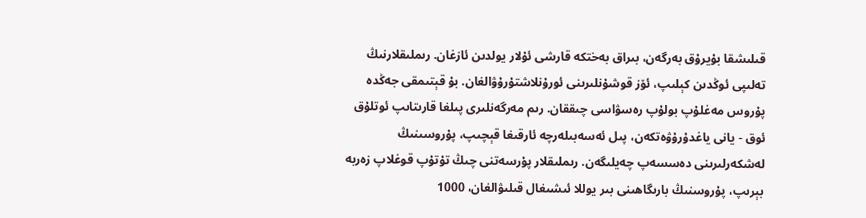قىلىشقا بۇيرۇق بەرگەن، بىراق بەختكە قارشى ئۇلار يولدىن ئازغان. رىملىقلارنىڭ تەلىپى ئوڭدىن كېلىپ، ئۆز قوشۇنلىرىنى ئورۇنلاشتۇرۇۋالغان. بۇ قېتىمقى جەڭدە پۇروس مەغلۇپ بولۇپ رەسۋاسى چىققان. رىم مەرگەنلىرى پىلغا قارىتاىپ ئوتلۇق ئوق - يانى ياغدۇرۇۋەتكەن، پىل ئەسەبىلەرچە ئارقىغا قېچىپ، پۇروسىنىڭ لەشكەرلىرىنى دەسسەپ چەيلىگەن. رىملىقلار پۇرسەتنى چىڭ تۇتۇپ قوغلاپ زەربە بېرىپ، پۇروسنىڭ بارىگاھىنى بىر يوللا ئىشىغال قىلىۋالغان، 1000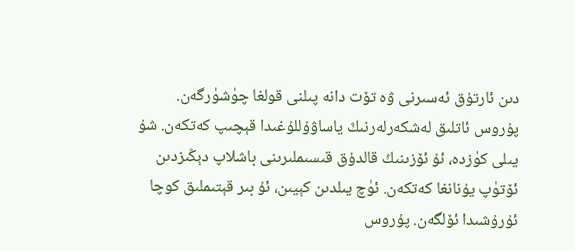دىن ئارتۇق ئەسىرنى ۋە تۆت دانە پىلنى قولغا چۈشۈرگەن. پۇروس ئاتلىق لەشكەرلەرنىڭ ياساۋۇللۇغىدا قېچىپ كەتكەن. شۇ يىلى كۈزدە، ئۇ ئۆزىنىڭ قالدۇق قىسىملىرىنى باشلاپ دېڭىزدىن ئۆتۈپ يۇنانغا كەتكەن. ئۈچ يىلدىن كېيىن، ئۇ بىر قېتىملىق كوچا ئۇرۇشىدا ئۆلگەن. پۇروس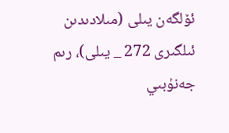ئۆلگەن يىلى (مىلادىدىن ئىلگىرى 272 _ يىلى)، رىم جەنۇبىي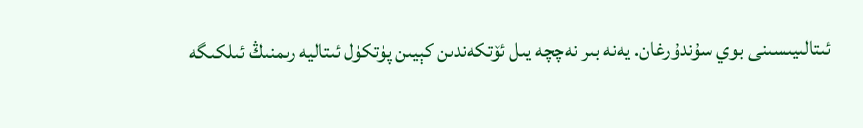ئىتالىيىسىنى بوي سۇندۇرغان. يەنە بىر نەچچە يىل ئۆتكەندىن كېيىن پۈتكۈل ئىتاليە رىمنىڭ ئىلكىگە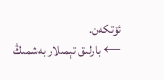ئۆتكەن.
← بارلىق تېمىلار بەشمىڭ